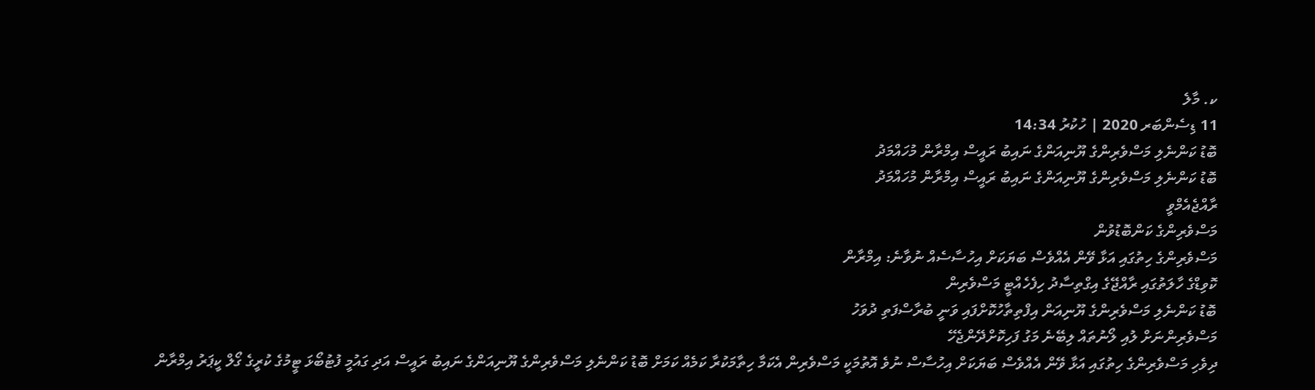ކ. މާލެ
11 ޑިސެންބަރ 2020 | ހުކުރު 14:34
ބޮޑު ކަންނެލި މަސްވެރިންގެ ޔޫނިއަންގެ ނައިބު ރައީސް އިމްރާން މުހައްމަދު
ބޮޑު ކަންނެލި މަސްވެރިންގެ ޔޫނިއަންގެ ނައިބު ރައީސް އިމްރާން މުހައްމަދު
ރާއްޖެއެމްވީ
މަސްވެރިންގެ ކަންބޮޑުވުން
މަސްވެރިންގެ ހިތުގައި އަޅާ ވޭން އެއްވެސް ބަޔަކަށް އިހުސާސެއް ނުވާނެ: އިމްރާން
ކޮވިޑްގެ ހާލަތުގައި ރާއްޖޭގެ އިގްތިސާދު ހިފެހެއްޓީ މަސްވެރިން
ބޮޑު ކަންނެލި މަސްވެރިންގެ ޔޫނިއަން އިފްތިތާހުކޮށްފައި ވަނީ ބުރާސްފަތި ދުވަހު
މަސްވެރިންނަށް ލުއި ލޯނުތައް ލިބޭނެ މަގު ފަހިކޮށްދޭންޖެހޭ
ދިވެހި މަސްވެރިންގެ ހިތުގައި އަޅާ ވޭން އެއްވެސް ބަޔަކަށް އިހުސާސް ނުވެ އޮތުމަކީ މަސްވެރިން އެކަމާ ހިތާމަކުރާ ކަމެއް ކަމަށް ބޮޑު ކަންނެލި މަސްވެރިންގެ ޔޫނިއަންގެ ނައިބު ރައީސް އަދި ގައުމީ ފުޓުބޯޅަ ޓީމުގެ ކުރީގެ ގޯލް ކީޕަރު އިމްރާން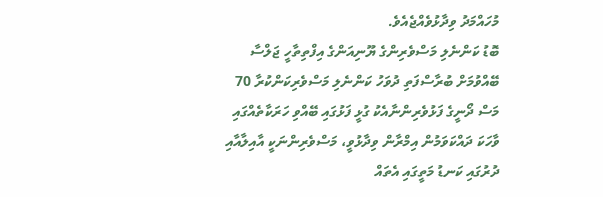މުހައްމަދު ވިދާޅުވެއްޖެއެވެ.
ބޮޑު ކަންނެލި މަސްވެރިންގެ ޔޫނިއަންގެ އިފްތިތާހީ ޖަލްސާ ބޭއްވުމަށް ބުރާސްފަތި ދުވަހު ކަންނެލި މަސްވެރިކަންކުރާ 70 މަސް ދޯނީގެ ފަޅުވެރިންނާއެކު ގުޅީ ފަޅުގައި ބޭއްވި ހަރަކާތެއްގައި ވާހަކަ ދައްކަވަމުން އިމްރާން ވިދާޅުވީ، މަސްވެރިންނަކީ އާއިލާއާއި ދުރުގައި ކަނޑު މަތީގައި އެތައް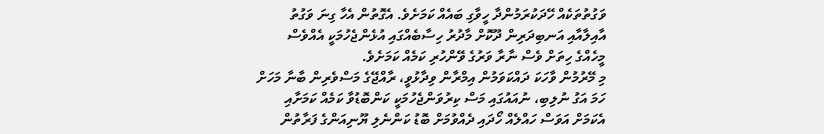ވަގުތުތަކެއް ހޭދަކުރަމުންދާ ހީވާގި ބައެއް ކަމަށެވެ. އެގޮތުން އެހާ ގިނަ ވަގުތު އާއިލާއާއި އަނބިދަރިން ދޫކޮށް މާދުރު ހިސާބެއްގައި އުޅެންޖެހުމަކީ އެއްވެސް މީހެއްގެ ހިތަށް ވެސް ނާރާ ވަރުގެ ވޭންހުރި ކަމެއް ކަމަށެވެ.
މި މޭރުމުން ވާހަކަ ދައްކަވަމުން އިމްރާން ވިދާޅުވީ، ރާއްޖޭގެ މަސްވެރިން ބާނާ މަހަށް ހަމަ އަގު ނުލިބި، ނުއައުގައި މަސް ކިރުވަންޖެހުމަކީ ކަންބޮޑުވާ ކަމެއް ކަމަށާއި އެކަމަށް އަވަސް ހައްލެއް ހޯދައި ދެއްވުމަށް ބޮޑު ކަންނެލި ޔޫނިއަންގެ ފަރާތުން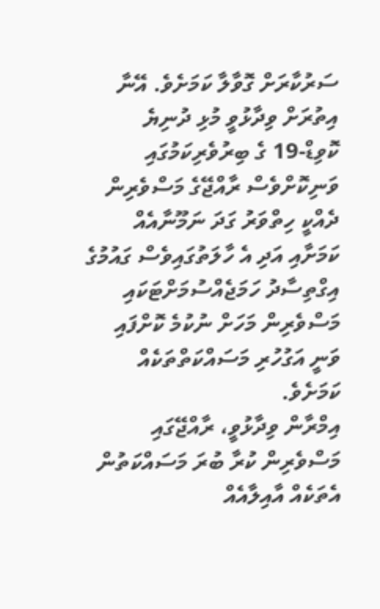ސަރުކާރަށް ގޮވާލާ ކަމަށެވެ. އޭނާ އިތުރަށް ވިދާޅުވީ މުޅި ދުނިޔެ ކޮވިޑް-19 ގެ ބިރުވެރިކަމުގައި ވަނިކޮށްވެސް ރާއްޖޭގެ މަސްވެރިން ދެއްކީ ހިތްވަރު ގަދަ ނަމޫނާއެއް ކަމަށާއި އަދި އެ ހާލަތުގައިވެސް ގައުމުގެ އިގްތިސާދު ހަމަޖެއްސުމަށްޓަކައި މަސްވެރިން މަހަށް ނުކުމެ ކޮށްފައި ވަނީ އަގުހުރި މަސައްކަތްތަކެއް ކަމަށެވެ.
އިމްރާން ވިދާޅުވީ، ރާއްޖޭގައި މަސްވެރިން ކުރާ ބުރަ މަސައްކަތުން އެތަކެއް އާއިލާއެއް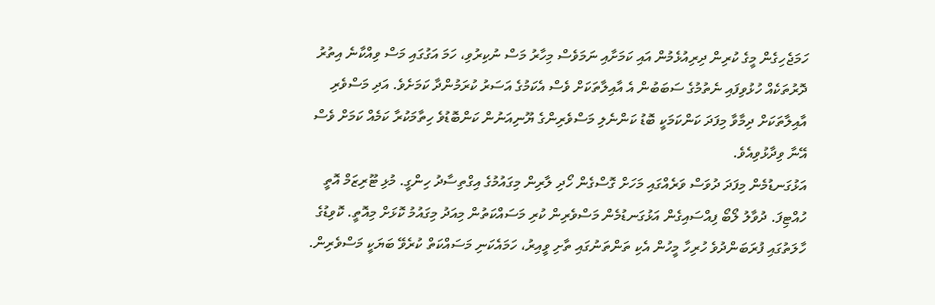ހަމަޖެހިގެން މީގެ ކުރިން ދިރިއުޅެމުން އައި ކަމަށާއި ނަމަވެސް މިހާރު މަސް ނުކިރުވި، ހަމަ އަގުގައި މަސް ވިއްކާނެ އިތުރު ދޮރުތަކެއް ހުޅުވިފައި ނެތުމުގެ ސަބަބުން އެ އާއިލާތަކަށް ވެސް އެކަމުގެ އަސަރު ކުރަމުންދާ ކަމަށެވެ. އަދި މަސްވެރި އާއިލާތަކަށް ދިމާވާ މިފަދަ ކަންކަމަކީ ބޮޑު ކަންނެލި މަސްވެރިންގެ ޔޫނިއަނުން ކަންބޮޑުވެ ހިތާމަކުރާ ކަމެއް ކަމަށް ވެސް އޭނާ ވިދާޅުވިއެވެ.
އަޅުގަނޑުމެން މިފަދަ ދުވަސް ވަރެއްގައި މަހަށް ގޮސްގެން ހޯދި ލާރިން މިގައުމުގެ އިގްތިސާދު ހިންގީ. މުޅި ޓޫރިޒަމް އޮތީ ހުއްޓިފަ. ދުވާލު ލޯބޯ ފިއްސައިގެން އަޅުގަނޑުމެން މަސްވެރިން ކުރި މަސައްކަތުން މިއަދު މިގައުމު ކޮޅަށް މިއޮތީ. ކޮވިޑުގެ ހާލަތުގައި ފުރަބަންދުވެ ހުރިހާ މީހުން އެކި ތަންތަނުގައި ތާށި ވީއިރު، ހަމައެކަނި މަސައްކަތް ކުރެވޭ ބަޔަކީ މަސްވެރިން.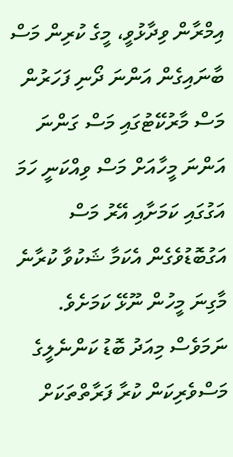އިމްރާން ވިދާޅުވީ، މީގެ ކުރިން މަސް ބާނައިގެން އަންނަ ދޯނި ފަހަރުން މަސް މާރުކޭޓުގައި މަސް ގަންނަ އަންނަ މީހާއަށް މަސް ވިއްކަނީ ހަމަ އަގުގައި ކަމަށާއި އޭރު މަސް އަގުބޮޑުވެގެން އެކަމާ ޝަކުވާ ކުރާނެ މާގިނަ މީހުން ނޫޅޭ ކަމަށެވެ. ނަމަވެސް މިއަދު ބޮޑު ކަންނެލީގެ މަސްވެރިކަން ކުރާ ފަރާތްތަކަށް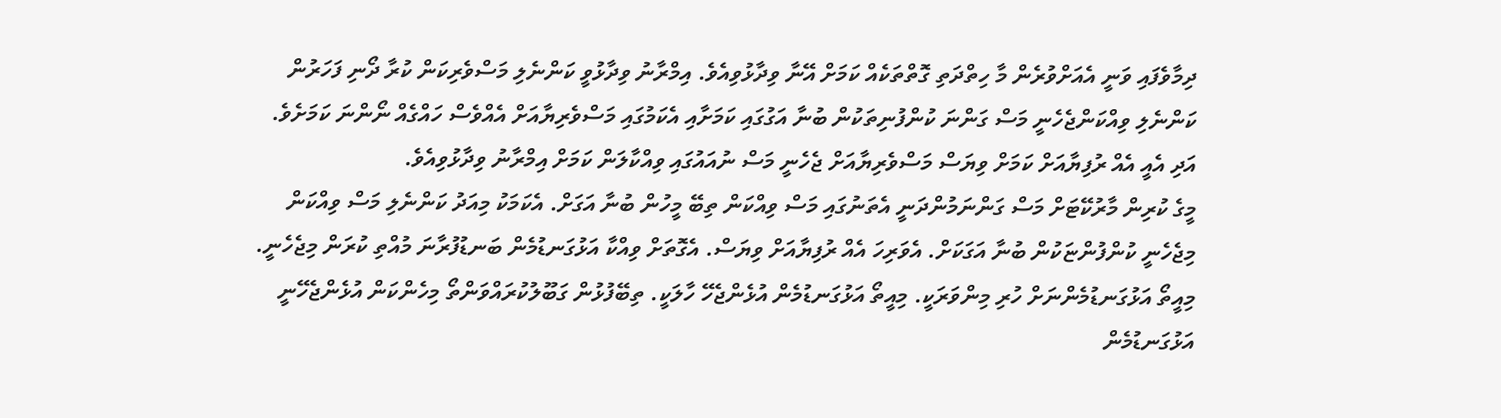ދިމާވެފައި ވަނީ އެއަށްވުރެން މާ ހިތްދަތި ގޮތްތަކެއް ކަމަށް އޭނާ ވިދާޅުވިއެވެ. އިމްރާނު ވިދާޅުވީ ކަންނެލި މަސްވެރިކަން ކުރާ ދޯނި ފަހަރުން ކަންނެލި ވިއްކަންޖެހެނީ މަސް ގަންނަ ކުންފުނިތަކުން ބުނާ އަގުގައި ކަމަށާއި އެކަމުގައި މަސްވެރިޔާއަށް އެއްވެސް ހައްގެއް ނޯންނަ ކަމަށެވެ. އަދި އެއީ އެއް ރުފިޔާއަށް ކަމަށް ވިޔަސް މަސްވެރިޔާއަށް ޖެހެނީ މަސް ނުއައުގައި ވިއްކާލަން ކަމަށް އިމްރާނު ވިދާޅުވިއެވެ.
މީގެ ކުރިން މާރުކޭޓަށް މަސް ގަންނަމުންދަނީ އެތަނުގައި މަސް ވިއްކަން ތިބޭ މީހުން ބުނާ އަގަށް. އެކަމަކު މިއަދު ކަންނެލި މަސް ވިއްކަން މިޖެހެނީ ކުންފުންޏަކުން ބުނާ އަގަކަށް. އެވަރިހަ އެއް ރުފިޔާއަށް ވިޔަސް. އެގޮތަށް ވިއްކާ އަޅުގަނޑުމެން ބަނޑުފުރާނަ މުއްތި ކުރަން މިޖެހެނީ. މިއީތޯ އަޅުގަނޑުމެންނަށް ހުރި މިންވަރަކީ. މިއީތޯ އަޅުގަނޑުމެން އުޅެންޖެހޭ ހާލަކީ. ތިބޭފުޅުން ގަބޫލުކުރައްވަންތޯ މިހެންކަން އުޅެންޖެހޭނީ އަޅުގަނޑުމެން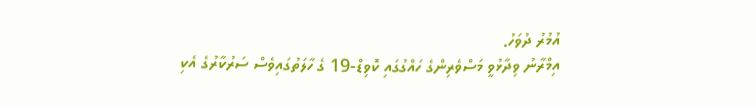އުމުރު ދުވަހު.
އިމްރާނު ވިދާޅުވީ މަސްވެރިންގެ ހައްގުގައި ކޮވިޑް-19 ގެ ހާލަތުގައިވެސް ސަރުކާރުގެ އެކި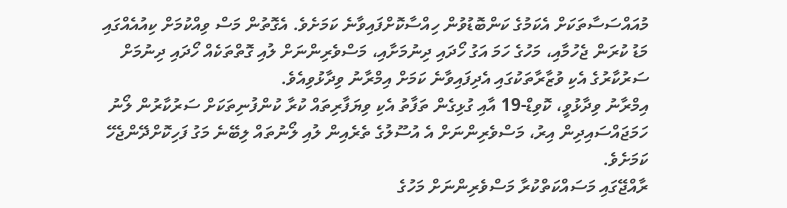މުއައްސަސާތަކަށް އެކަމުގެ ކަންބޮޑުވުން ހިއްސާކޮށްފައިވާނެ ކަމަށެވެ. އެގޮތުން މަސް ވިއްކުމަށް ކިއުއެއްގައި މަޑު ކުރަން ޖެހުމާއި، މަހުގެ ހަމަ އަގު ހޯދައި ދިނުމަށާއި، މަސްވެރިންނަށް ލުއި ގޮތްތަކެއް ހޯދައި ދިނުމަށް ސަރުކާރުގެ އެކި ވުޒާރާތަކުގައި އެދިފައިވާނެ ކަމަށް އިމްރާނު ވިދާޅުވިއެވެ.
އިމްރާނު ވިދާޅުވީ، ކޮވިޑް-19 އާއި ގުޅިގެން ތަފާތު އެކި ވިޔަފާރިތައް ކުރާ ކުންފުނިތަކަށް ސަރުކާރުން ލޯނު ހަމަޖައްސައިދިން އިރު، މަސްވެރިންނަށް އެ އުސޫލުގެ ތެރެއިން ލުއި ލޯނުތައް ލިބޭނެ މަގު ފަހިކޮށްދޭންޖެހޭ ކަމަށެވެ.
ރާއްޖޭގައި މަސައްކަތްކުރާ މަސްވެރިންނަށް މަހުގެ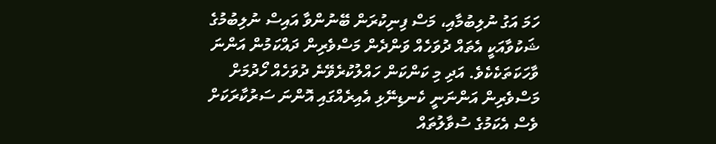ހަމަ އަގު ނުލިބުމާއި، މަސް ފިނިކުރަން ބޭނުންވާ އައިސް ނުލިބުމުގެ ޝަކުވާއަކީ އެތައް ދުވަހެއް ވަންދެން މަސްވެރިން ދައްކަމުން އަންނަ ވާހަކަތަކެކެވެ. އަދި މި ކަންކަން ހައްލުކުރެވޭނެ ދުވަހެއް ހޯދުމަށް މަސްވެރިން އަންނަނީ ކެނޑިނޭޅި އެއިރެއްގައި އޮންނަ ސަރުކާރަކަށް ވެސް އެކަމުގެ ސުވާލުތައް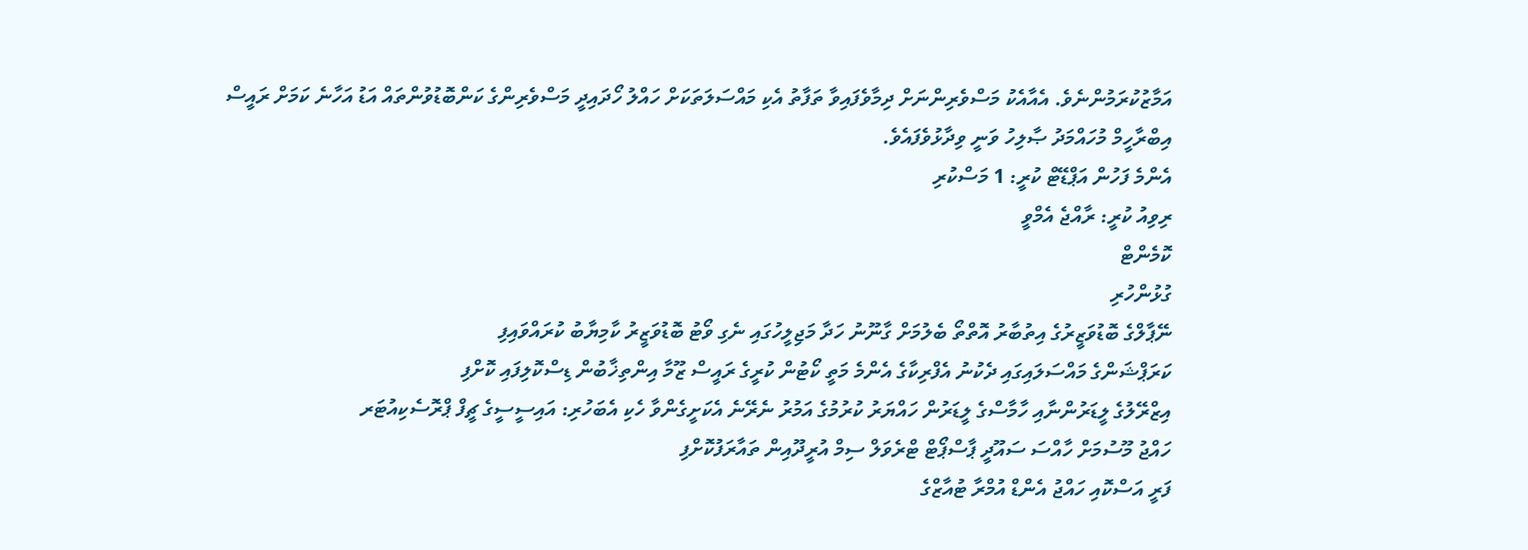އަމާޒުކުރަމުންނެވެ. އެއާއެކު މަސްވެރިންނަށް ދިމާވެފައިވާ ތަފާތު އެކި މައްސަލަތަކަށް ހައްލު ހޯދައިދީ މަސްވެރިންގެ ކަންބޮޑުވުންތައް އަޑު އަހާނެ ކަމަށް ރައީސް އިބްރާހީމް މުހައްމަދު ޞާލިހު ވަނީ ވިދާޅުވެފައެވެ.
އެންމެ ފަހުން އަޕްޑޭޓް ކުރީ: 1 މަސްކުރި
ރިވިއު ކުރީ: ރާއްޖެ އެމްވީ
ކޮމެންޓް
ގުޅުންހުރި
ނޭޕާލްގެ ބޮޑުވަޒީރުގެ އިތުބާރު އޮތްތޯ ބެލުމަށް ގާނޫނު ހަދާ މަޖިލީހުގައި ނެގި ވޯޓު ބޮޑުވަޒީރު ކާމިޔާބު ކުރައްވައިފި
ކަރަޕްޝަންގެ މައްސަލައިގައި ދެކުނު އެފްރިކާގެ އެންމެ މަތީ ކޯޓުން ކުރީގެ ރައީސް ޒޫމާ އިންތިޚާބުން ޑިސްކޮލިފައި ކޮށްފި
އިޒްރޭލުގެ ލީޑަރުންނާއި ހާމާސްގެ ލީޑަރުން ހައްޔަރު ކުރުމުގެ އަމުރު ނެރޭނެ އެކަށީގެންވާ ހެކި އެބަހުރި: އައިސީސީގެ ޗީފް ޕްރޮސެކިއުޓަރ
ހައްޖު މޫސުމަށް ހާއްސަ ސައޫދީ ޕާސްޕޯޓް ޓްރެވަލް ސިމް އުރީދޫއިން ތައާރަފުކޮށްފި
ފަރީ އަސްކޮއި ހައްޖު އެންޑް އުމްރާ ޓުއާޒްގެ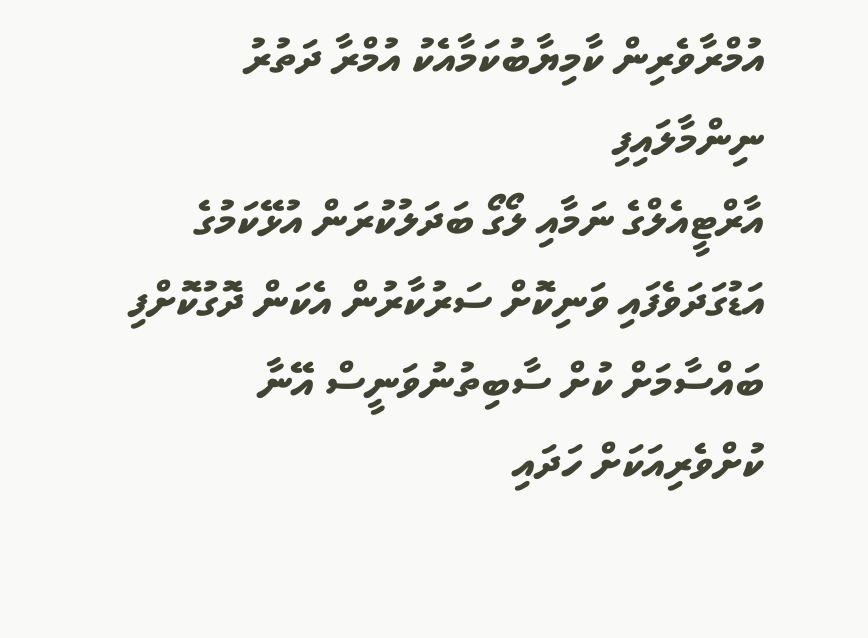އުމްރާވެރިން ކާމިޔާބުކަމާއެކު އުމްރާ ދަތުރު ނިންމާލައިފި
އާރްޓީއެލްގެ ނަމާއި ލޯގޯ ބަދަލުކުރަން އުޅޭކަމުގެ އަޑުގަދަވެފައި ވަނިކޮށް ސަރުކާރުން އެކަން ދޮގުކޮށްފި
ބައްސާމަށް ކުށް ސާބިތުނުވަނީސް އޭނާ ކުށްވެރިއަކަށް ހަދައި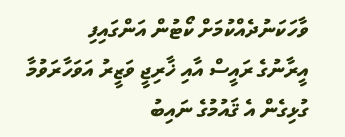ވާހަކަނުދެއްކުމަށް ކޯޓުން އަންގައިފި
އީރާނުގެ ރައީސް އާއި ޚާރިޖީ ވަޒީރު އަވަހާރަވުމާ ގުޅިގެން އެ ޤައުމުގެ ނައިބު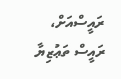ރައީސްއަށް، ރައީސް ތަޢުޒިޔާ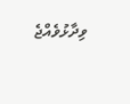ވިދާޅުވެއްޖެ